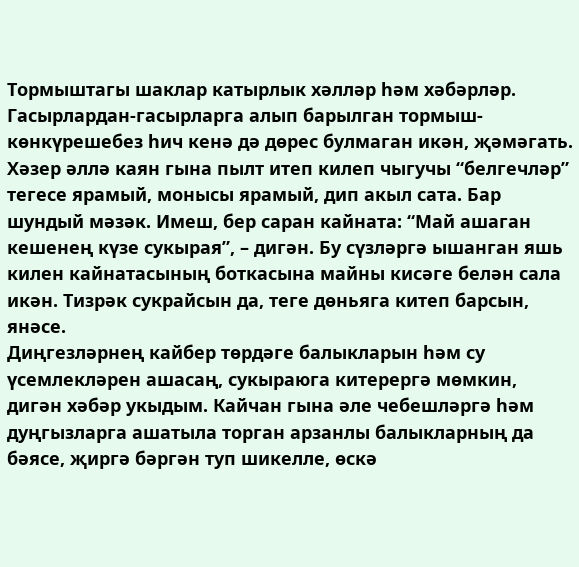Тормыштагы шаклар катырлык хәлләр һәм хәбәрләр.
Гасырлардан-гасырларга алып барылган тормыш-көнкүрешебез һич кенә дә дөрес булмаган икән, җәмәгать.
Хәзер әллә каян гына пылт итеп килеп чыгучы “белгечләр” тегесе ярамый, монысы ярамый, дип акыл сата. Бар шундый мәзәк. Имеш, бер саран кайната: “Май ашаган кешенең күзе сукырая”, – дигән. Бу сүзләргә ышанган яшь килен кайнатасының боткасына майны кисәге белән сала икән. Тизрәк сукрайсын да, теге дөньяга китеп барсын, янәсе.
Диңгезләрнең кайбер төрдәге балыкларын һәм су үсемлекләрен ашасаң, сукыраюга китерергә мөмкин, дигән хәбәр укыдым. Кайчан гына әле чебешләргә һәм дуңгызларга ашатыла торган арзанлы балыкларның да бәясе, җиргә бәргән туп шикелле, өскә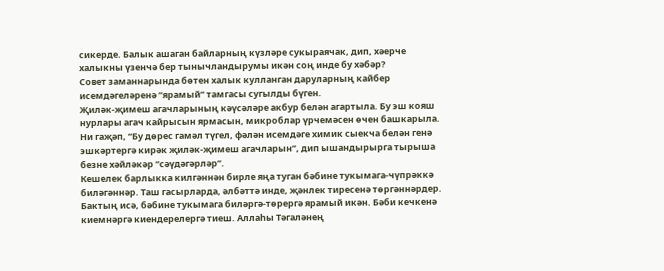сикерде. Балык ашаган байларның күзләре сукыраячак, дип, хәерче халыкны үзенчә бер тынычландырумы икән соң инде бу хәбәр?
Совет заманнарында бөтен халык кулланган даруларның кайбер исемдәгеләренә “ярамый” тамгасы сугылды бүген.
Җиләк-җимеш агачларының кәүсәләре акбур белән агартыла. Бу эш кояш нурлары агач кайрысын ярмасын, микроблар үрчемәсен өчен башкарыла. Ни гаҗәп, “Бу дөрес гамәл түгел, фәлән исемдәге химик сыекча белән генә эшкәртергә кирәк җиләк-җимеш агачларын”, дип ышандырырга тырыша безне хәйләкәр “сәүдәгәрләр”.
Кешелек барлыкка килгәннән бирле яңа туган бәбине тукымага-чүпрәккә биләгәннәр. Таш гасырларда, әлбәттә инде, җәнлек тиресенә төргәннәрдер. Бактың исә, бәбине тукымага биләргә-төрергә ярамый икән. Бәби кечкенә киемнәргә киендерелергә тиеш. Аллаһы Тәгаләнең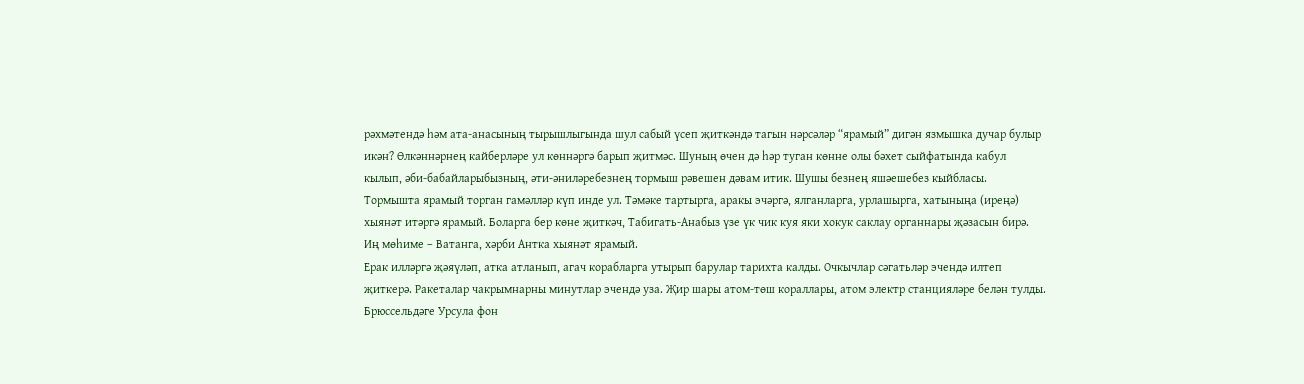рәхмәтендә һәм ата-анасының тырышлыгында шул сабый үсеп җиткәндә тагын нәрсәләр “ярамый” дигән язмышка дучар булыр икән? Өлкәннәрнең кайберләре ул көннәргә барып җитмәс. Шуның өчен дә һәр туган көнне олы бәхет сыйфатында кабул кылып, әби-бабайларыбызның, әти-әниләребезнең тормыш рәвешен дәвам итик. Шушы безнең яшәешебез кыйбласы.
Тормышта ярамый торган гамәлләр күп инде ул. Тәмәке тартырга, аракы эчәргә, ялганларга, урлашырга, хатыныңа (иреңә) хыянәт итәргә ярамый. Боларга бер көне җиткәч, Табигать-Анабыз үзе үк чик куя яки хокук саклау органнары җәзасын бирә. Иң мөһиме – Ватанга, хәрби Антка хыянәт ярамый.
Ерак илләргә җәяүләп, атка атланып, агач корабларга утырып барулар тарихта калды. Очкычлар сәгатьләр эчендә илтеп җиткерә. Ракеталар чакрымнарны минутлар эчендә уза. Җир шары атом-төш кораллары, атом электр станцияләре белән тулды. Брюссельдәге Урсула фон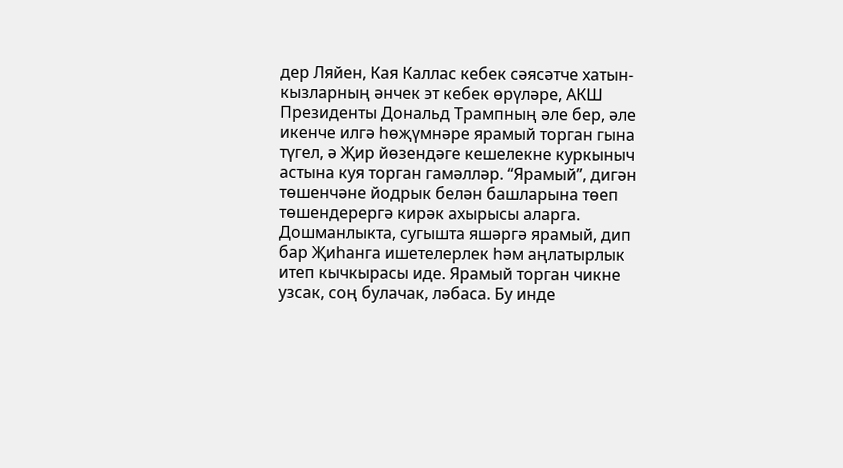дер Ляйен, Кая Каллас кебек сәясәтче хатын-кызларның әнчек эт кебек өрүләре, АКШ Президенты Дональд Трампның әле бер, әле икенче илгә һөҗүмнәре ярамый торган гына түгел, ә Җир йөзендәге кешелекне куркыныч астына куя торган гамәлләр. “Ярамый”, дигән төшенчәне йодрык белән башларына төеп төшендерергә кирәк ахырысы аларга.
Дошманлыкта, сугышта яшәргә ярамый, дип бар Җиһанга ишетелерлек һәм аңлатырлык итеп кычкырасы иде. Ярамый торган чикне узсак, соң булачак, ләбаса. Бу инде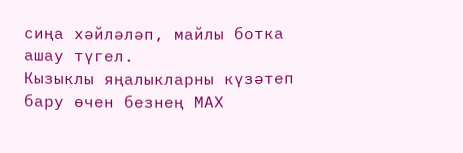сиңа хәйләләп, майлы ботка ашау түгел.
Кызыклы яңалыкларны күзәтеп бару өчен безнең МАХ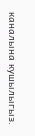каналына кушылыгыз.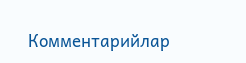Комментарийлар